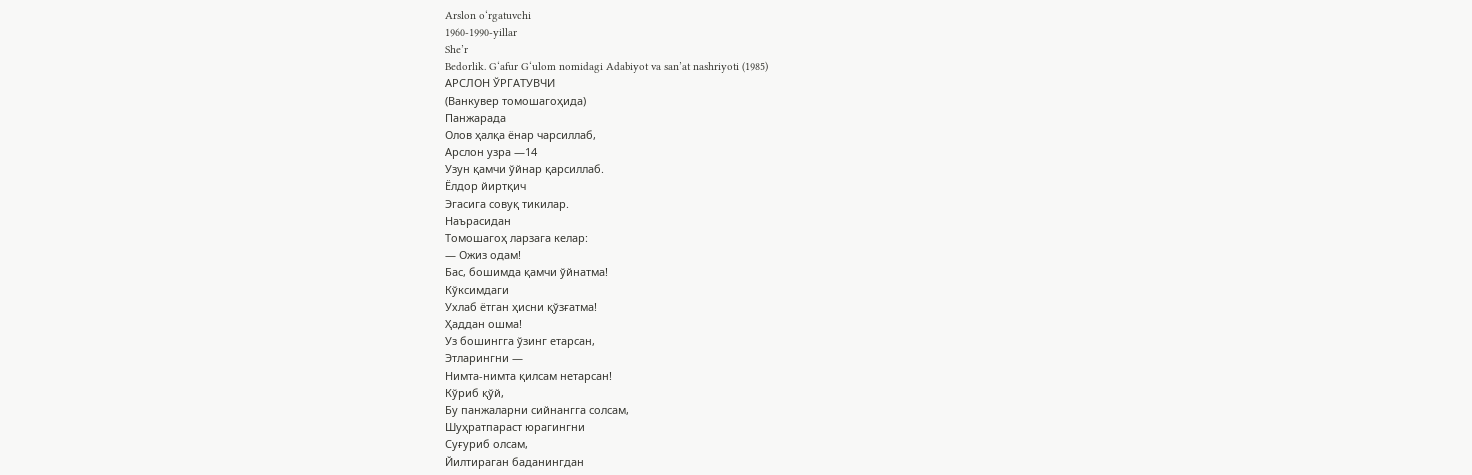Arslon o‘rgatuvchi
1960-1990-yillar
She’r
Bedorlik. G‘afur G‘ulom nomidagi Adabiyot va san’at nashriyoti (1985)
АРСЛОН ЎРГАТУВЧИ
(Ванкувер томошагоҳида)
Панжарада
Олов ҳалқа ёнар чарсиллаб,
Арслон узра —14
Узун қамчи ўйнар қарсиллаб.
Ёлдор йиртқич
Эгасига совуқ тикилар.
Наърасидан
Томошагоҳ ларзага келар:
— Ожиз одам!
Бас, бошимда қамчи ўйнатма!
Кўксимдаги
Ухлаб ётган ҳисни қўзғатма!
Ҳаддан ошма!
Уз бошингга ўзинг етарсан,
Этларингни —
Нимта-нимта қилсам нетарсан!
Кўриб қўй,
Бу панжаларни сийнангга солсам,
Шуҳратпараст юрагингни
Суғуриб олсам,
Йилтираган баданингдан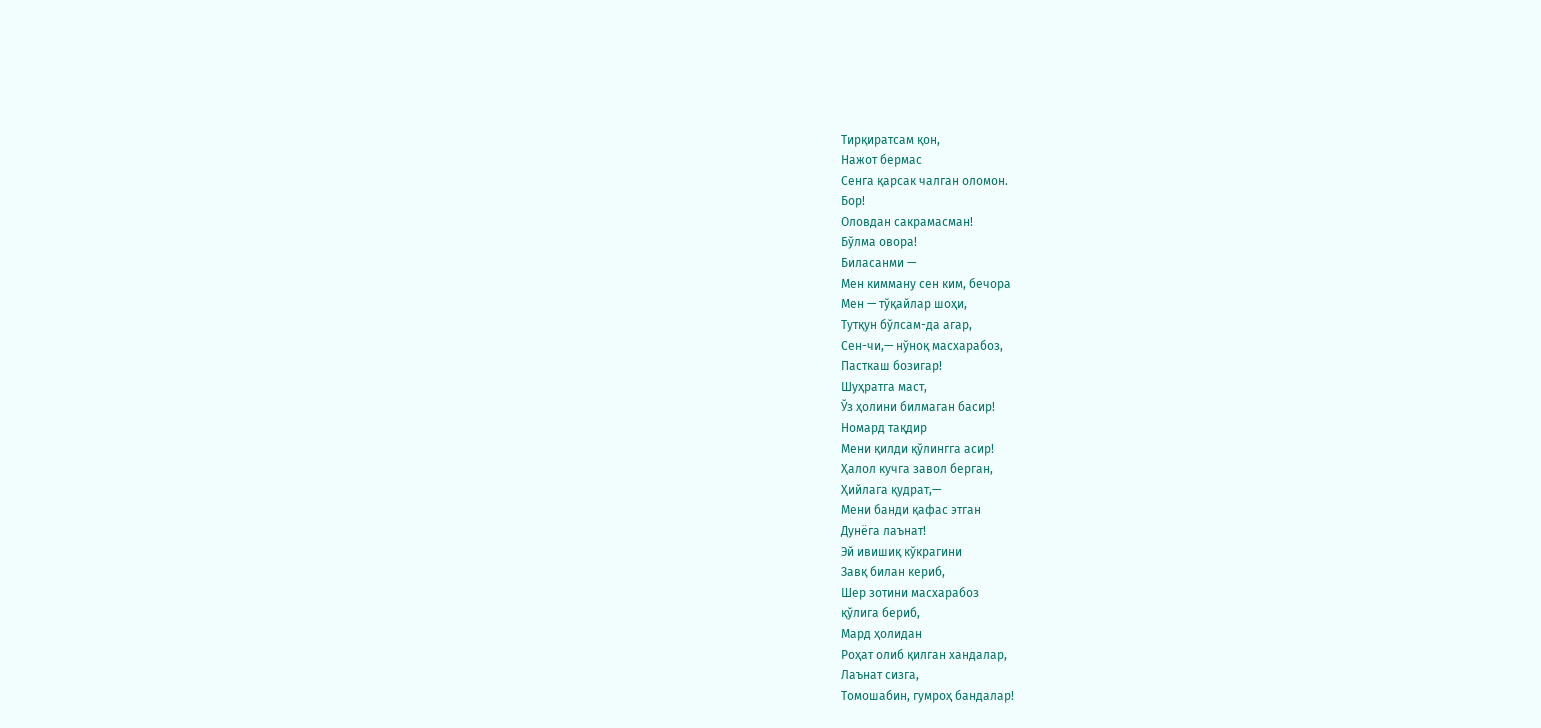Тирқиратсам қон,
Нажот бермас
Сенга қарсак чалган оломон.
Бор!
Оловдан сакрамасман!
Бўлма овора!
Биласанми —
Мен кимману сен ким, бечора
Мен — тўқайлар шоҳи,
Тутқун бўлсам-да агар,
Сен-чи,— нўноқ масхарабоз,
Пасткаш бозигар!
Шуҳратга маст,
Ўз ҳолини билмаган басир!
Номард тақдир
Мени қилди қўлингга асир!
Ҳалол кучга завол берган,
Ҳийлага қудрат,—
Мени банди қафас этган
Дунёга лаънат!
Эй ивишиқ кўкрагини
Завқ билан кериб,
Шер зотини масхарабоз
қўлига бериб,
Мард ҳолидан
Роҳат олиб қилган хандалар,
Лаънат сизга,
Томошабин, гумроҳ бандалар!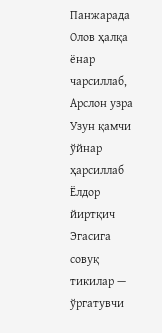Панжарада
Олов ҳалқа ёнар чарсиллаб,
Арслон узра
Узун қамчи ўйнар ҳарсиллаб
Ёлдор йиртқич
Эгасига совуқ тикилар —
ўргатувчи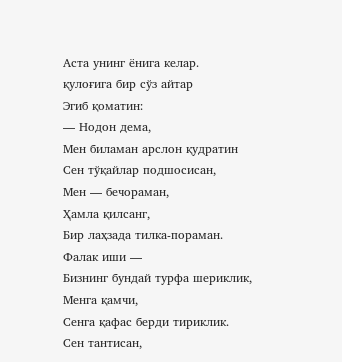Аста унинг ёнига келар.
қулоғига бир сўз айтар
Эгиб қоматин:
— Нодон дема,
Мен биламан арслон қудратин
Сен тўқайлар подшосисан,
Мен — бечораман,
Ҳамла қилсанг,
Бир лаҳзада тилка-пораман.
Фалак иши —
Бизнинг бундай турфа шериклик,
Менга қамчи,
Сенга қафас берди тириклик.
Сен тантисан,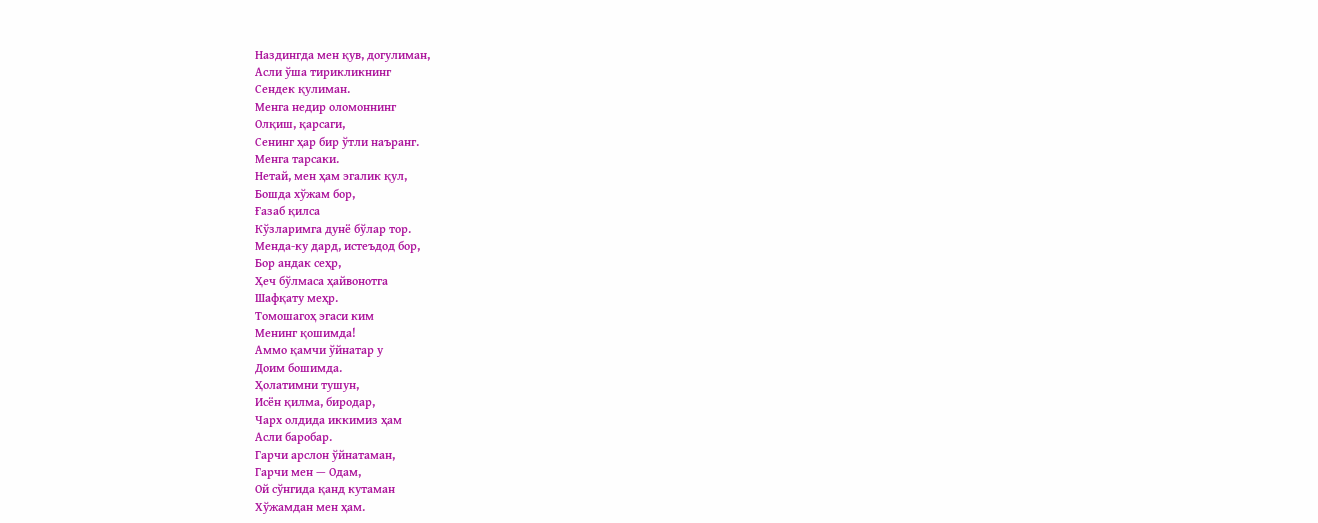Наздингда мен қув, догулиман,
Асли ўша тирикликнинг
Сендек қулиман.
Менга недир оломоннинг
Олқиш, қарсаги,
Сенинг ҳар бир ўтли наъранг.
Менга тарсаки.
Нетай, мен ҳам эгалик қул,
Бошда хўжам бор,
Ғазаб қилса
Кўзларимга дунё бўлар тор.
Менда-ку дард, истеъдод бор,
Бор андак сеҳр,
Ҳеч бўлмаса ҳайвонотга
Шафқату меҳр.
Томошагоҳ эгаси ким
Менинг қошимда!
Аммо қамчи ўйнатар у
Доим бошимда.
Ҳолатимни тушун,
Исён қилма, биродар,
Чарх олдида иккимиз ҳам
Асли баробар.
Гарчи арслон ўйнатаман,
Гарчи мен — Одам,
Ой сўнгида қанд кутаман
Хўжамдан мен ҳам.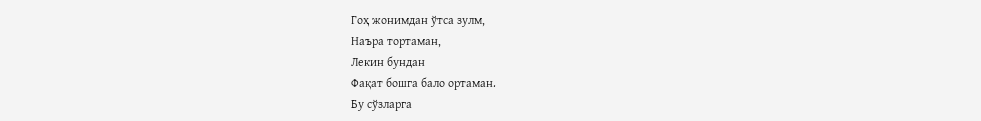Гоҳ жонимдан ўтса зулм,
Наъра тортаман,
Лекин бундан
Фақат бошга бало ортаман.
Бу сўзларга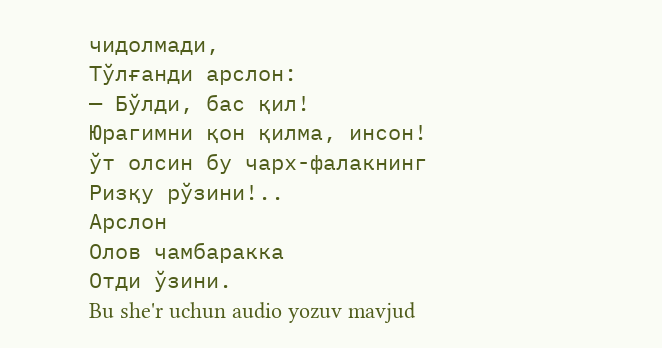чидолмади,
Тўлғанди арслон:
— Бўлди, бас қил!
Юрагимни қон қилма, инсон!
ўт олсин бу чарх-фалакнинг
Ризқу рўзини!..
Арслон
Олов чамбаракка
Отди ўзини.
Bu she'r uchun audio yozuv mavjud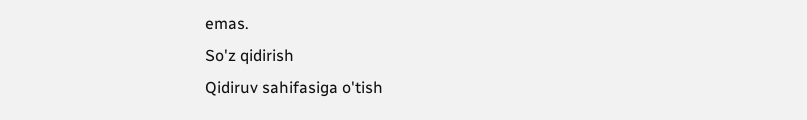emas.
So'z qidirish
Qidiruv sahifasiga o'tish